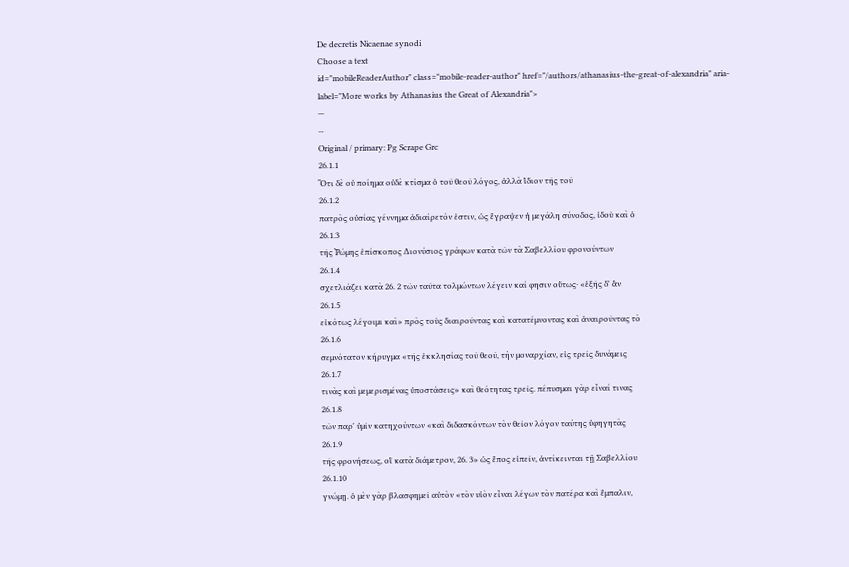De decretis Nicaenae synodi
Choose a text
id="mobileReaderAuthor" class="mobile-reader-author" href="/authors/athanasius-the-great-of-alexandria" aria-label="More works by Athanasius the Great of Alexandria">
—
⋯
Original / primary: Pg Scrape Grc
26.1.1
Ὅτι δὲ οὐ ποίημα οὐδὲ κτίσμα ὁ τοῦ θεοῦ λόγος, ἀλλὰ ἴδιον τῆς τοῦ
26.1.2
πατρὸς οὐσίας γέννημα ἀδιαίρετόν ἐστιν, ὡς ἔγραψεν ἡ μεγάλη σύνοδος, ἰδοὺ καὶ ὁ
26.1.3
τῆς Ῥώμης ἐπίσκοπος Διονύσιος γράφων κατὰ τῶν τὰ Σαβελλίου φρονούντων
26.1.4
σχετλιάζει κατὰ 26. 2 τῶν ταῦτα τολμώντων λέγειν καί φησιν οὕτως· «ἑξῆς δ' ἂν
26.1.5
εἰκότως λέγοιμι καὶ» πρὸς τοὺς διαιροῦντας καὶ κατατέμνοντας καὶ ἀναιροῦντας τὸ
26.1.6
σεμνότατον κήρυγμα «τῆς ἐκκλησίας τοῦ θεοῦ, τὴν μοναρχίαν, εἰς τρεῖς δυνάμεις
26.1.7
τινὰς καὶ μεμερισμένας ὑποστάσεις» καὶ θεότητας τρεῖς. πέπυσμαι γὰρ εἶναί τινας
26.1.8
τῶν παρ' ὑμῖν κατηχούντων «καὶ διδασκόντων τὸν θεῖον λόγον ταύτης ὑφηγητὰς
26.1.9
τῆς φρονήσεως, οἳ κατὰ διάμετρον, 26. 3» ὡς ἔπος εἰπεῖν, ἀντίκεινται τῇ Σαβελλίου
26.1.10
γνώμῃ. ὁ μὲν γὰρ βλασφημεῖ αὐτὸν «τὸν υἱὸν εἶναι λέγων τὸν πατέρα καὶ ἔμπαλιν,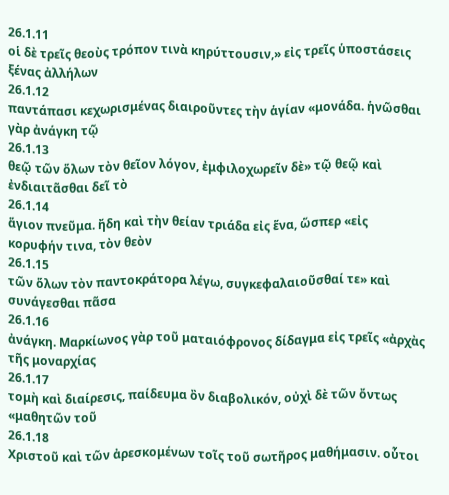26.1.11
οἱ δὲ τρεῖς θεοὺς τρόπον τινὰ κηρύττουσιν,» εἰς τρεῖς ὑποστάσεις ξένας ἀλλήλων
26.1.12
παντάπασι κεχωρισμένας διαιροῦντες τὴν ἁγίαν «μονάδα. ἡνῶσθαι γὰρ ἀνάγκη τῷ
26.1.13
θεῷ τῶν ὅλων τὸν θεῖον λόγον, ἐμφιλοχωρεῖν δὲ» τῷ θεῷ καὶ ἐνδιαιτᾶσθαι δεῖ τὸ
26.1.14
ἅγιον πνεῦμα. ἤδη καὶ τὴν θείαν τριάδα εἰς ἕνα, ὥσπερ «εἰς κορυφήν τινα, τὸν θεὸν
26.1.15
τῶν ὅλων τὸν παντοκράτορα λέγω, συγκεφαλαιοῦσθαί τε» καὶ συνάγεσθαι πᾶσα
26.1.16
ἀνάγκη. Μαρκίωνος γὰρ τοῦ ματαιόφρονος δίδαγμα εἰς τρεῖς «ἀρχὰς τῆς μοναρχίας
26.1.17
τομὴ καὶ διαίρεσις, παίδευμα ὂν διαβολικόν, οὐχὶ δὲ τῶν ὄντως «μαθητῶν τοῦ
26.1.18
Χριστοῦ καὶ τῶν ἀρεσκομένων τοῖς τοῦ σωτῆρος μαθήμασιν. οὗτοι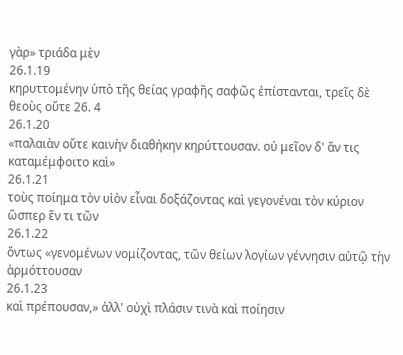γὰρ» τριάδα μὲν
26.1.19
κηρυττομένην ὑπὸ τῆς θείας γραφῆς σαφῶς ἐπίστανται, τρεῖς δὲ θεοὺς οὔτε 26. 4
26.1.20
«παλαιὰν οὔτε καινὴν διαθήκην κηρύττουσαν. οὐ μεῖον δ' ἄν τις καταμέμφοιτο καὶ»
26.1.21
τοὺς ποίημα τὸν υἱὸν εἶναι δοξάζοντας καὶ γεγονέναι τὸν κύριον ὥσπερ ἕν τι τῶν
26.1.22
ὄντως «γενομένων νομίζοντας, τῶν θείων λογίων γέννησιν αὐτῷ τὴν ἁρμόττουσαν
26.1.23
καὶ πρέπουσαν,» ἀλλ' οὐχὶ πλάσιν τινὰ καὶ ποίησιν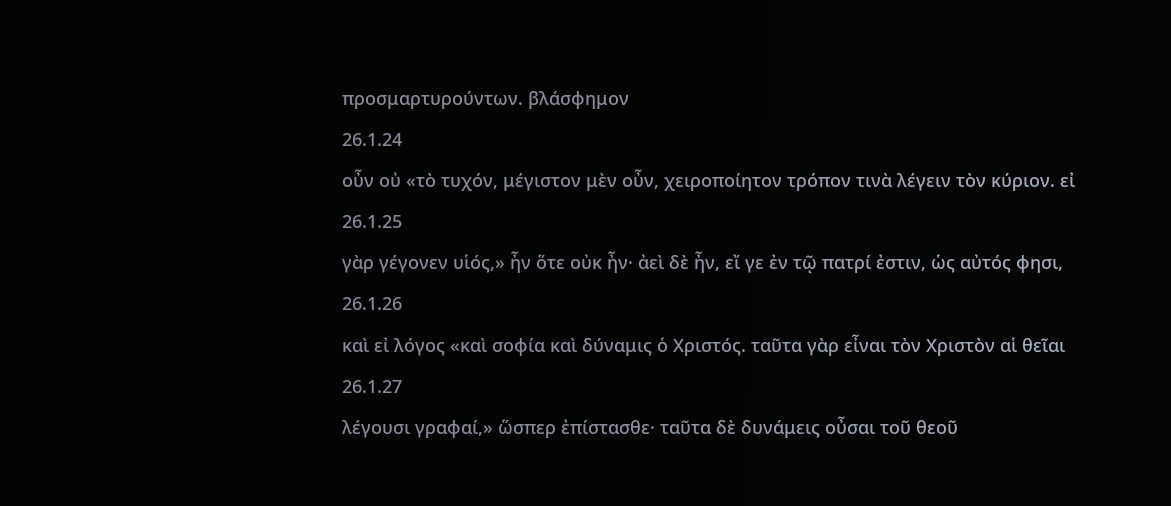προσμαρτυρούντων. βλάσφημον
26.1.24
οὖν οὐ «τὸ τυχόν, μέγιστον μὲν οὖν, χειροποίητον τρόπον τινὰ λέγειν τὸν κύριον. εἰ
26.1.25
γὰρ γέγονεν υἱός,» ἦν ὅτε οὐκ ἦν· ἀεὶ δὲ ἦν, εἴ γε ἐν τῷ πατρί ἐστιν, ὡς αὐτός φησι,
26.1.26
καὶ εἰ λόγος «καὶ σοφία καὶ δύναμις ὁ Χριστός. ταῦτα γὰρ εἶναι τὸν Χριστὸν αἱ θεῖαι
26.1.27
λέγουσι γραφαί,» ὥσπερ ἐπίστασθε· ταῦτα δὲ δυνάμεις οὖσαι τοῦ θεοῦ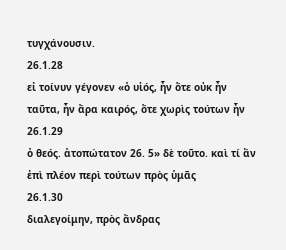τυγχάνουσιν.
26.1.28
εἰ τοίνυν γέγονεν «ὁ υἱός, ἦν ὅτε οὐκ ἦν ταῦτα, ἦν ἄρα καιρός, ὅτε χωρὶς τούτων ἦν
26.1.29
ὁ θεός. ἀτοπώτατον 26. 5» δὲ τοῦτο. καὶ τί ἂν ἐπὶ πλέον περὶ τούτων πρὸς ὑμᾶς
26.1.30
διαλεγοίμην, πρὸς ἄνδρας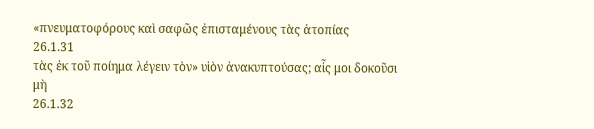«πνευματοφόρους καὶ σαφῶς ἐπισταμένους τὰς ἀτοπίας
26.1.31
τὰς ἐκ τοῦ ποίημα λέγειν τὸν» υἱὸν ἀνακυπτούσας; αἷς μοι δοκοῦσι μὴ
26.1.32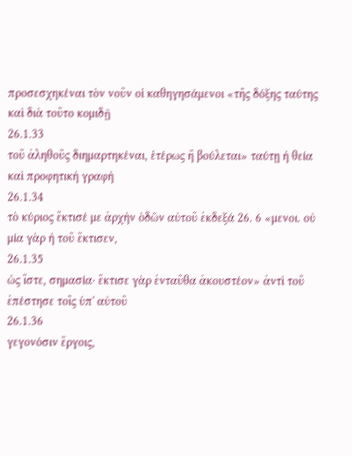προσεσχηκέναι τὸν νοῦν οἱ καθηγησάμενοι «τῆς δόξης ταύτης καὶ διὰ τοῦτο κομιδῇ
26.1.33
τοῦ ἀληθοῦς διημαρτηκέναι, ἑτέρως ἢ βούλεται» ταύτῃ ἡ θεία καὶ προφητικὴ γραφὴ
26.1.34
τὸ κύριος ἔκτισέ με ἀρχὴν ὁδῶν αὐτοῦ ἐκδεξά 26. 6 «μενοι. οὐ μία γὰρ ἡ τοῦ ἔκτισεν,
26.1.35
ὡς ἴστε, σημασία· ἔκτισε γὰρ ἐνταῦθα ἀκουστέον» ἀντὶ τοῦ ἐπέστησε τοῖς ὑπ' αὐτοῦ
26.1.36
γεγονόσιν ἔργοις,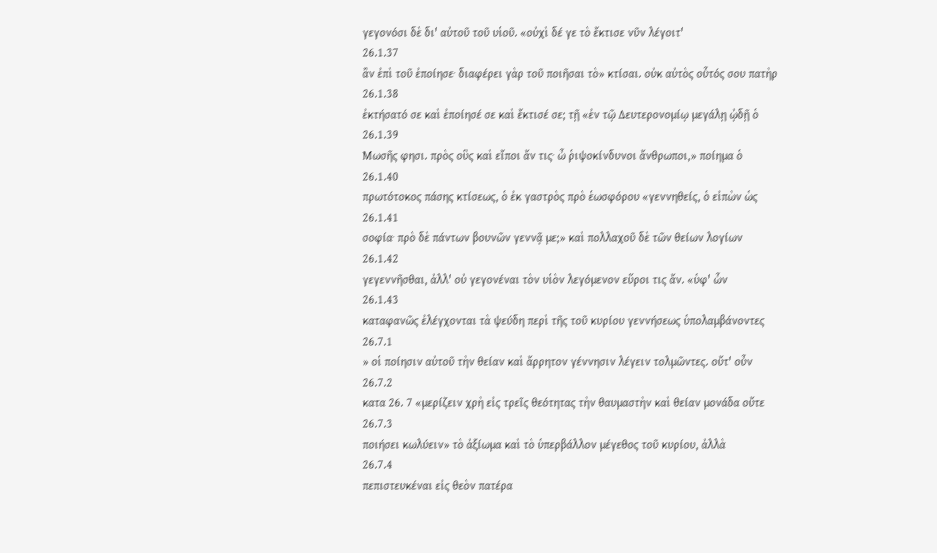γεγονόσι δὲ δι' αὐτοῦ τοῦ υἱοῦ. «οὐχὶ δέ γε τὸ ἔκτισε νῦν λέγοιτ'
26.1.37
ἂν ἐπὶ τοῦ ἐποίησε· διαφέρει γὰρ τοῦ ποιῆσαι τὸ» κτίσαι. οὐκ αὐτὸς οὗτός σου πατὴρ
26.1.38
ἐκτήσατό σε καὶ ἐποίησέ σε καὶ ἔκτισέ σε; τῇ «ἐν τῷ Δευτερονομίῳ μεγάλῃ ᾠδῇ ὁ
26.1.39
Μωσῆς φησι. πρὸς οὓς καὶ εἴποι ἄν τις· ὦ ῥιψοκίνδυνοι ἄνθρωποι,» ποίημα ὁ
26.1.40
πρωτότοκος πάσης κτίσεως, ὁ ἐκ γαστρὸς πρὸ ἑωσφόρου «γεννηθείς, ὁ εἰπὼν ὡς
26.1.41
σοφία· πρὸ δὲ πάντων βουνῶν γεννᾷ με;» καὶ πολλαχοῦ δὲ τῶν θείων λογίων
26.1.42
γεγεννῆσθαι, ἀλλ' οὐ γεγονέναι τὸν υἱὸν λεγόμενον εὕροι τις ἄν. «ὑφ' ὧν
26.1.43
καταφανῶς ἐλέγχονται τὰ ψεύδη περὶ τῆς τοῦ κυρίου γεννήσεως ὑπολαμβάνοντες
26.7.1
» οἱ ποίησιν αὐτοῦ τὴν θείαν καὶ ἄρρητον γέννησιν λέγειν τολμῶντες. οὔτ' οὖν
26.7.2
κατα 26. 7 «μερίζειν χρὴ εἰς τρεῖς θεότητας τὴν θαυμαστὴν καὶ θείαν μονάδα οὔτε
26.7.3
ποιήσει κωλύειν» τὸ ἀξίωμα καὶ τὸ ὑπερβάλλον μέγεθος τοῦ κυρίου, ἀλλὰ
26.7.4
πεπιστευκέναι εἰς θεὸν πατέρα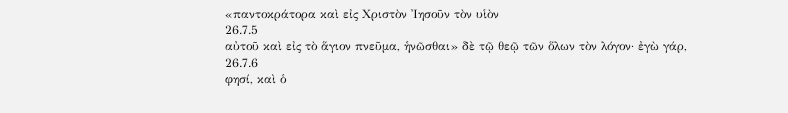«παντοκράτορα καὶ εἰς Χριστὸν Ἰησοῦν τὸν υἱὸν
26.7.5
αὐτοῦ καὶ εἰς τὸ ἅγιον πνεῦμα, ἡνῶσθαι» δὲ τῷ θεῷ τῶν ὅλων τὸν λόγον· ἐγὼ γάρ,
26.7.6
φησί, καὶ ὁ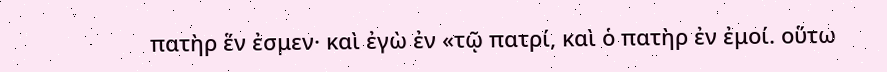πατὴρ ἕν ἐσμεν· καὶ ἐγὼ ἐν «τῷ πατρί, καὶ ὁ πατὴρ ἐν ἐμοί. οὕτω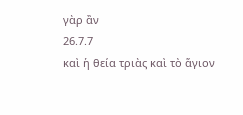γὰρ ἂν
26.7.7
καὶ ἡ θεία τριὰς καὶ τὸ ἅγιον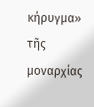κήρυγμα» τῆς μοναρχίας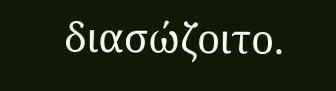διασώζοιτο.